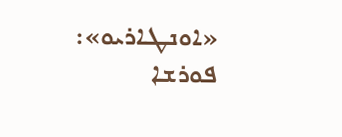«ܐܘܢܛܐܪܝܘ»: ܦܘܪܫܐ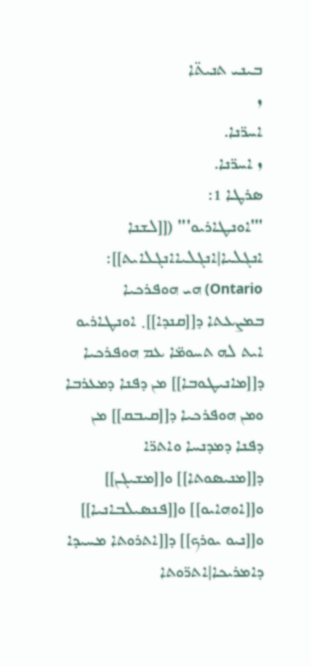ܒܝܢܝ ܬܢܝܬ̈ܐ
ܙ
ܐܚܪ̈ܢܐ.
ܙ ܐܚܪ̈ܢܐ.
ܣܪܛܐ 1:
'''ܐܘܢܛܐܪܝܘ''' ([[ܠܫܢܐ ܐܢܓܠܝܐ|ܐܢܓܠܝܐܐܢܓܠܐܝܬ]]: Ontario) ܗܝ ܗܘܦܪܟܝܐ ܒܡܨܥܬܐ ܕ[[ܩܢܕܐ]]܂ ܐܘܢܛܐܪܝܘ ܐܝܬ ܠܗ ܬܚܘܡ̈ܐ ܥܡ ܗܘܦܪܟܝܐ ܕ[[ܡܐܢܝܛܘܒܐ]] ܡܢ ܕܦܢܐ ܕܡܥܪܒܐ ܘܡܢ ܗܘܦܪܟܝܐ ܕ[[ܩܝܒܩ]] ܡܢ ܕܦܢܐ ܕܡܕܢܚܐ ܘܐܬܪ̈ܐ ܕ[[ܡܢܝܣܘܬܐ]] ܘ[[ܡܫܝܓܢ]] ܘ[[ܐܘܗܐܝܘ]] ܘ[[ܦܢܣܝܠܒܐܢܝܐ]] ܘ[[ܢܝܘ ܝܘܪܟ]] ܕ[[ܐܬܪܘܬܐ ܡܚܝܕܐ ܕܐܡܪܝܟܐ|ܐܬܪ̈ܘܬܐ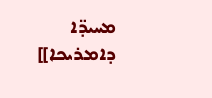ܡܚܝܕ̈ܐ ܕܐܡܪܝܟܐ]]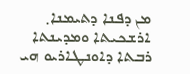ܡܢ ܕܦܢܐ ܕܬܝܡܢܐ܂ ܐܪܫܟܝܬܐ ܘܡܕܝܢܬܐ ܪܒܬܐ ܕܐܘܢܛܐܪܝܘ ܗܝ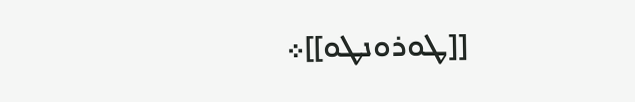[[ܛܘܪܘܢܛܘ]]܀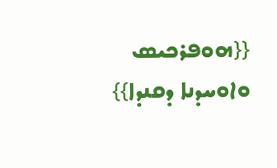{{ܗܘܦܪܟܝܣ ܘܐܘܚܕܢܐ ܕܩܢܕܐ}}